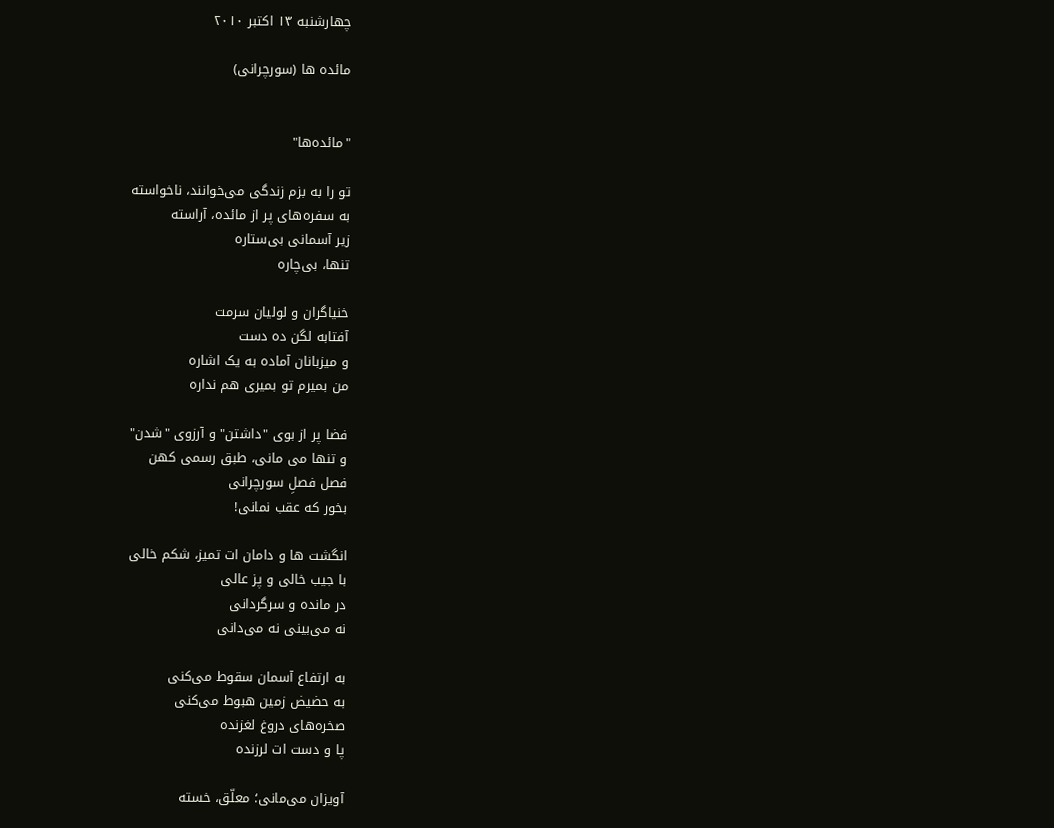چهارشنبه ۱۳ اکتبر ۲۰۱۰

مائده ها (سورچرانی)


"مائده‌‌ها"

تو را به بزم زندگی می‌‌خوانند، ناخواسته
به سفره‌‌های پر از مائده‌، آراسته
زیر آسمانی بی‌‌ستاره
تنها، بی‌‌چاره

خنیاگران و لولیان سرمت
آفتابه لگن ده دست
و میزبانان آماده به یک اشاره
من بمیرم تو بمیری هم نداره

فضا پر از بوی "داشتن" و آرزوی "شدن"
و تنها می‌ مانی، طبق رسمی کهن
فصل فصلِ سورچرانی
بخور که عقب نمانی!

انگشت ‌ها و دامان ‌‌ات تمیز، شکم خالی
با جیب خالی و پز عالی
در مانده و سرگردانی
نه می‌‌‌بینی نه می‌دانی

به ارتفاع آسمان سقوط می‌كنی
به حضیض زمین هبوط می‌‌کنی
صخره‌‌های دروغ لغزنده‌
پا و دست ات لرزنده

آویزان می‌‌مانی؛ معلّق، خسته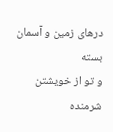درهای زمین و آسمان بسته
و تو از خویشتن شرمنده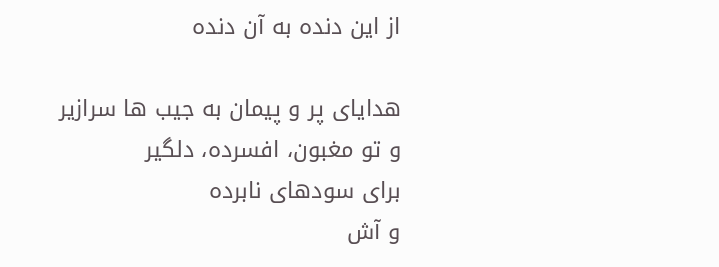از این دنده به آن دنده

هدایای پر و پیمان به جیب ‌ها سرازیر
و تو مغبون، افسرده، دلگیر ‌
برای سودهای نابرده
و آش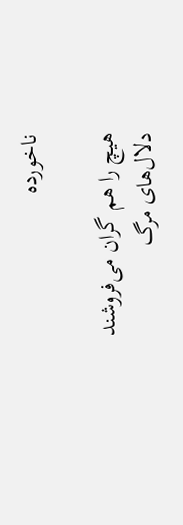ناخورده

هیچ را هم گران می‌‌فروشند
دلال‌های مرگ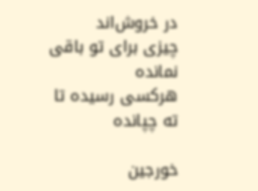در خروش‌‌اند
چیزی برای تو باقی نمانده
هرکسی رسیده تا ته چپانده

خورجین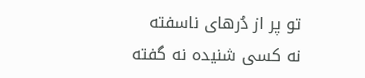تو پر از دُرهای ناسفته
نه کسی شنیده نه گفته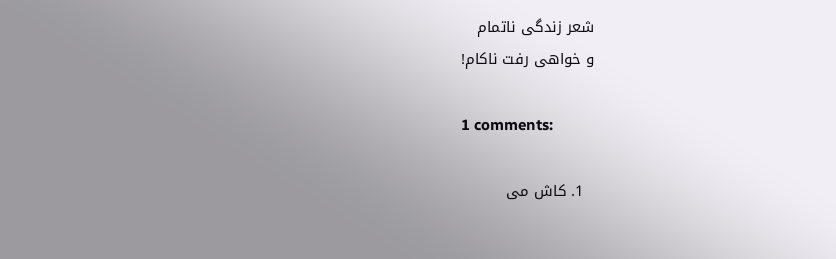شعر زندگی ناتمام
و خواهی رفت ناکام!

1 comments:

  1. کاش می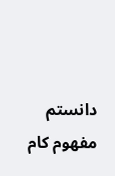دانستم مفهوم کام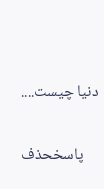دنیا چیست....

    پاسخحذف